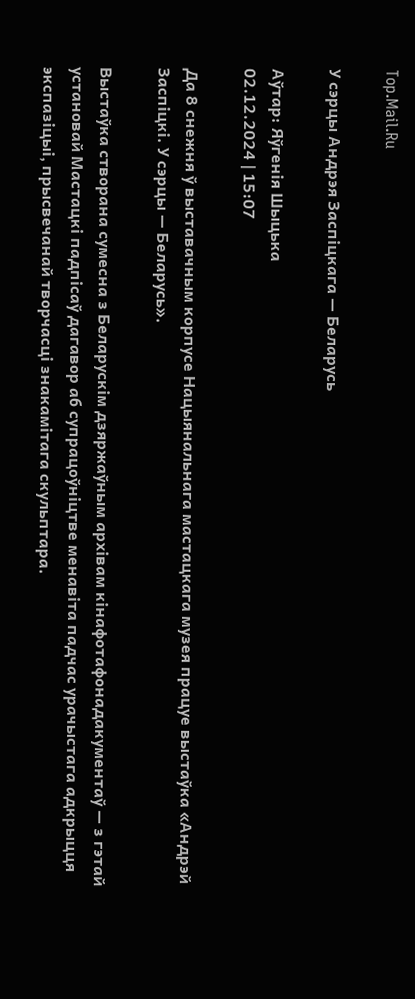Top.Mail.Ru

У сэрцы Андрэя Заспіцкага — Беларусь

Аўтар: Яўгенія Шыцька
02.12.2024 | 15:07

Да 8 снежня ў выставачным корпусе Нацыянальнага мастацкага музея працуе выстаўка «Андрэй Заспіцкі. У сэрцы — Беларусь».

Выстаўка створана сумесна з Беларускім дзяржаўным архівам кінафотафонадакументаў — з гэтай установай Мастацкі падпісаў дагавор аб супрацоўніцтве менавіта падчас урачыстага адкрыцця экспазіцыі, прысвечанай творчасці знакамітага скульптара.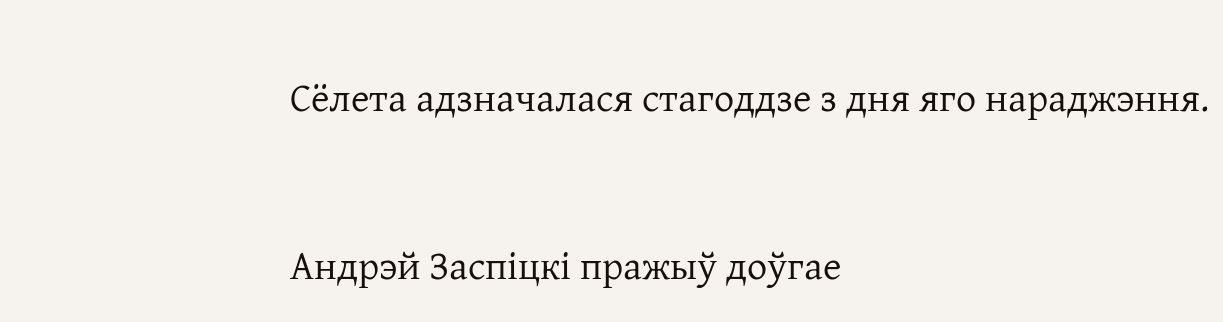Сёлета адзначалася стагоддзе з дня яго нараджэння.


Андрэй Заспіцкі пражыў доўгае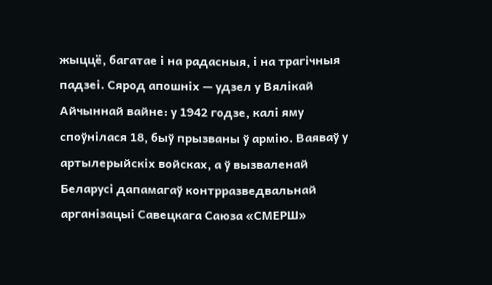жыццё, багатае і на радасныя, і на трагічныя падзеі. Сярод апошніх — удзел у Вялікай Айчыннай вайне: у 1942 годзе, калі яму споўнілася 18, быў прызваны ў армію. Ваяваў у артылерыйскіх войсках, а ў вызваленай Беларусі дапамагаў контрразведвальнай арганізацыі Савецкага Саюза «СМЕРШ»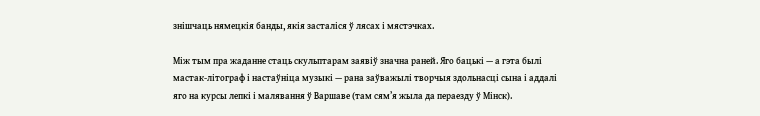знішчаць нямецкія банды, якія засталіся ў лясах і мястэчках.

Між тым пра жаданне стаць скульптарам заявіў значна раней. Яго бацькі — а гэта былі мастак-літограф і настаўніца музыкі — рана заўважылі творчыя здольнасці сына і аддалі яго на курсы лепкі і малявання ў Варшаве (там сям’я жыла да пераезду ў Мінск).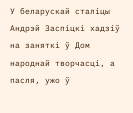У беларускай сталіцы Андрэй Заспіцкі хадзіў на заняткі ў Дом народнай творчасці, а пасля, ужо ў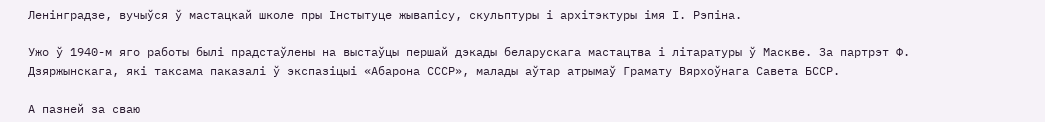Ленінградзе, вучыўся ў мастацкай школе пры Інстытуце жывапісу, скульптуры і архітэктуры імя І. Рэпіна.

Ужо ў 1940-м яго работы былі прадстаўлены на выстаўцы першай дэкады беларускага мастацтва і літаратуры ў Маскве. За партрэт Ф. Дзяржынскага, які таксама паказалі ў экспазіцыі «Абарона СССР», малады аўтар атрымаў Грамату Вярхоўнага Савета БССР.

А пазней за сваю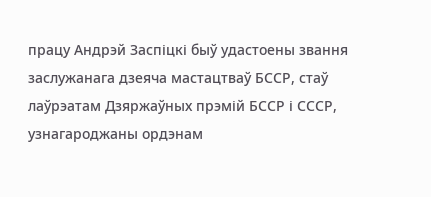працу Андрэй Заспіцкі быў удастоены звання заслужанага дзеяча мастацтваў БССР, стаў лаўрэатам Дзяржаўных прэмій БССР і СССР, узнагароджаны ордэнам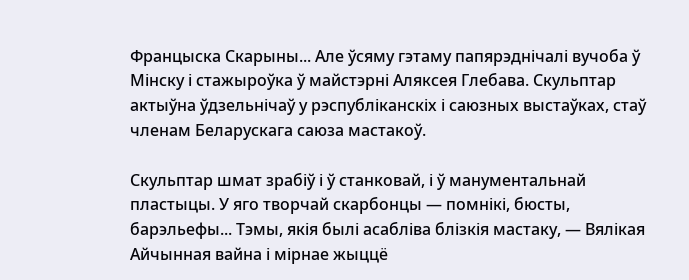Францыска Скарыны... Але ўсяму гэтаму папярэднічалі вучоба ў Мінску і стажыроўка ў майстэрні Аляксея Глебава. Скульптар актыўна ўдзельнічаў у рэспубліканскіх і саюзных выстаўках, стаў членам Беларускага саюза мастакоў.

Скульптар шмат зрабіў і ў станковай, і ў манументальнай пластыцы. У яго творчай скарбонцы — помнікі, бюсты, барэльефы... Тэмы, якія былі асабліва блізкія мастаку, — Вялікая Айчынная вайна і мірнае жыццё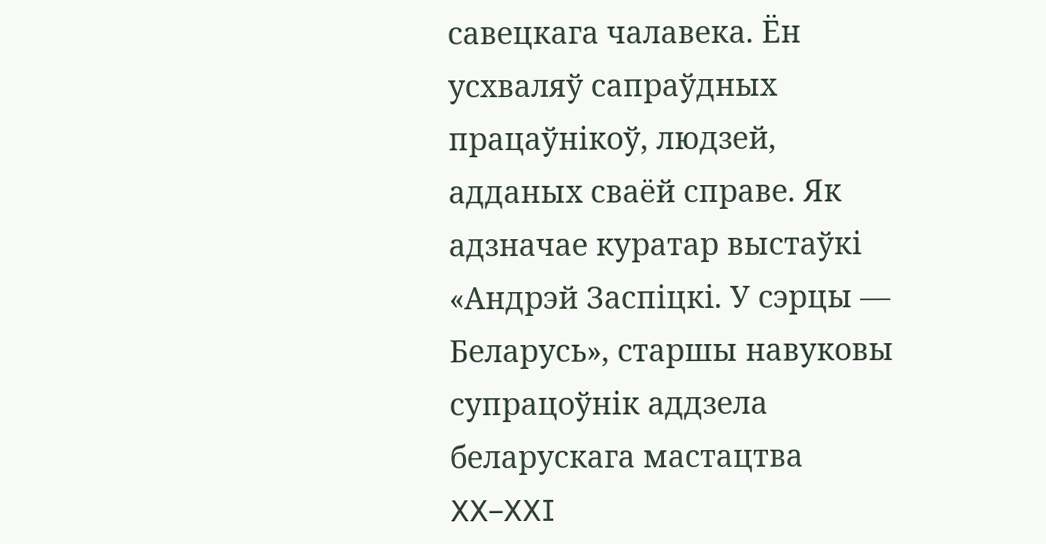савецкага чалавека. Ён усхваляў сапраўдных працаўнікоў, людзей, адданых сваёй справе. Як адзначае куратар выстаўкі «Андрэй Заспіцкі. У сэрцы — Беларусь», старшы навуковы супрацоўнік аддзела беларускага мастацтва XX–XXI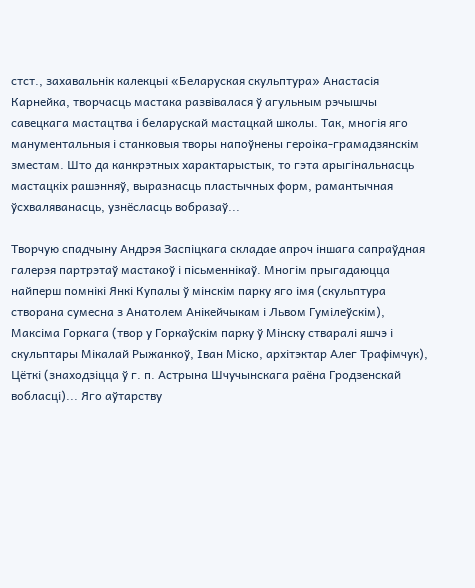стст., захавальнік калекцыі «Беларуская скульптура» Анастасія Карнейка, творчасць мастака развівалася ў агульным рэчышчы савецкага мастацтва і беларускай мастацкай школы. Так, многія яго манументальныя і станковыя творы напоўнены героіка-грамадзянскім зместам. Што да канкрэтных характарыстык, то гэта арыгінальнасць мастацкіх рашэнняў, выразнасць пластычных форм, рамантычная ўсхваляванасць, узнёсласць вобразаў...

Творчую спадчыну Андрэя Заспіцкага складае апроч іншага сапраўдная галерэя партрэтаў мастакоў і пісьменнікаў. Многім прыгадаюцца найперш помнікі Янкі Купалы ў мінскім парку яго імя (скульптура створана сумесна з Анатолем Анікейчыкам і Львом Гумілеўскім), Максіма Горкага (твор у Горкаўскім парку ў Мінску стваралі яшчэ і скульптары Мікалай Рыжанкоў, Іван Міско, архітэктар Алег Трафімчук), Цёткі (знаходзіцца ў г. п. Астрына Шчучынскага раёна Гродзенскай вобласці)... Яго аўтарству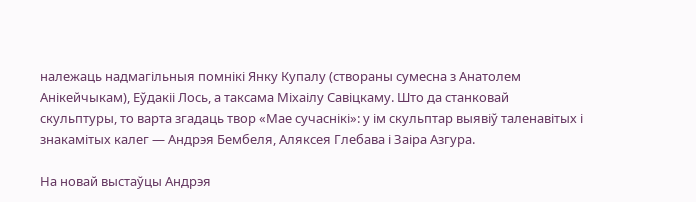належаць надмагільныя помнікі Янку Купалу (створаны сумесна з Анатолем Анікейчыкам), Еўдакіі Лось, а таксама Міхаілу Савіцкаму. Што да станковай скульптуры, то варта згадаць твор «Мае сучаснікі»: у ім скульптар выявіў таленавітых і знакамітых калег — Андрэя Бембеля, Аляксея Глебава і Заіра Азгура.

На новай выстаўцы Андрэя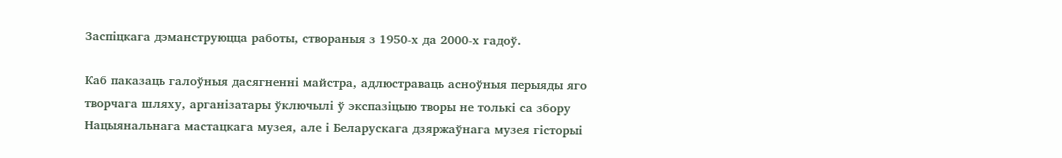Заспіцкага дэманструюцца работы, створаныя з 1950-х да 2000-х гадоў.

Каб паказаць галоўныя дасягненні майстра, адлюстраваць асноўныя перыяды яго творчага шляху, арганізатары ўключылі ў экспазіцыю творы не толькі са збору Нацыянальнага мастацкага музея, але і Беларускага дзяржаўнага музея гісторыі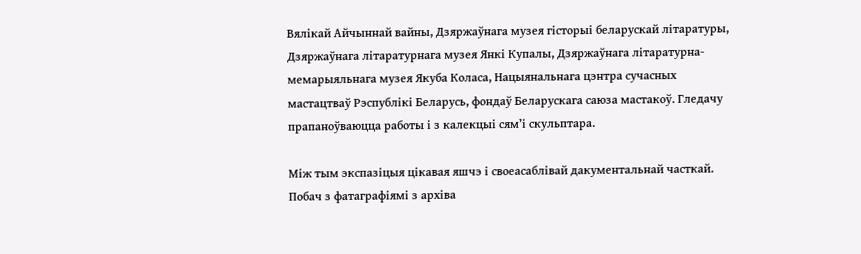Вялікай Айчыннай вайны, Дзяржаўнага музея гісторыі беларускай літаратуры, Дзяржаўнага літаратурнага музея Янкі Купалы, Дзяржаўнага літаратурна-мемарыяльнага музея Якуба Коласа, Нацыянальнага цэнтра сучасных мастацтваў Рэспублікі Беларусь, фондаў Беларускага саюза мастакоў. Гледачу прапаноўваюцца работы і з калекцыі сям’і скульптара.

Між тым экспазіцыя цікавая яшчэ і своеасаблівай дакументальнай часткай. Побач з фатаграфіямі з архіва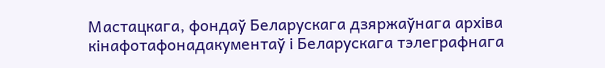Мастацкага, фондаў Беларускага дзяржаўнага архіва кінафотафонадакументаў і Беларускага тэлеграфнага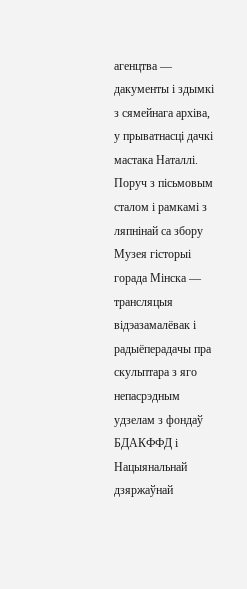агенцтва — дакументы і здымкі з сямейнага архіва, у прыватнасці дачкі мастака Наталлі. Поруч з пісьмовым сталом і рамкамі з ляпнінай са збору Музея гісторыі горада Мінска — трансляцыя відэазамалёвак і радыёперадачы пра скульптара з яго непасрэдным удзелам з фондаў БДАКФФД і Нацыянальнай дзяржаўнай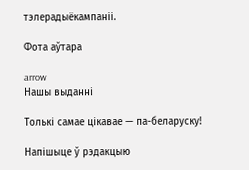тэлерадыёкампаніі.

Фота аўтара

arrow
Нашы выданні

Толькі самае цікавае — па-беларуску!

Напішыце ў рэдакцыю